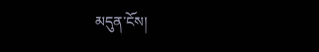མདུན་ངོས།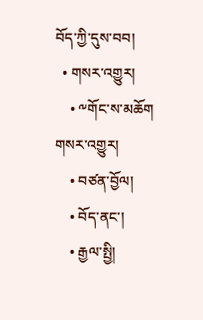བོད་ཀྱི་དུས་བབ།
  • གསར་འགྱུར།
    • ༸གོང་ས་མཆོག གསར་འགྱུར།
    • བཙན་བྱོལ།
    • བོད་ནང་།
    • རྒྱལ་སྤྱི།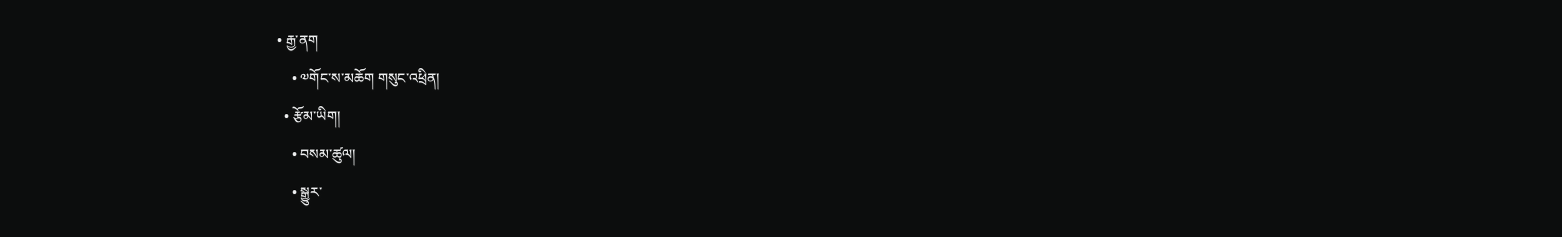• རྒྱ་ནག
    • ༧གོང་ས་མཆོག གསུང་འཕྲིན།
  • རྩོམ་ཡིག།
    • བསམ་ཚུལ།
    • སྒྱུར་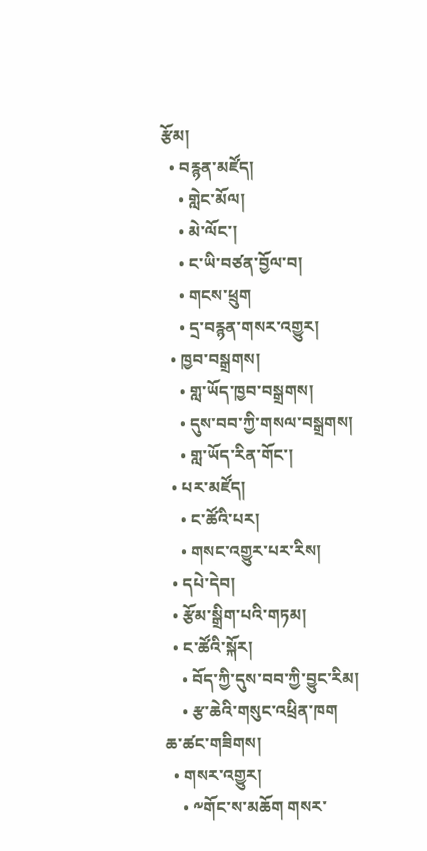རྩོམ།
  • བརྙན་མཛོད།
    • གླེང་མོལ།
    • མེ་ལོང་།
    • ང་ཡི་བཙན་བྱོལ་བ།
    • གངས་ཕྲུག
    • དྲ་བརྙན་གསར་འགྱུར།
  • ཁྱབ་བསྒྲགས།
    • གླ་ཡོད་ཁྱབ་བསྒྲགས།
    • དུས་བབ་ཀྱི་གསལ་བསྒྲགས།
    • གླ་ཡོད་རིན་གོང་།
  • པར་མཛོད།
    • ང་ཚོའི་པར།
    • གསང་འགྱུར་པར་རིས།
  • དཔེ་དེབ།
  • རྩོམ་སྒྲིག་པའི་གཏམ།
  • ང་ཚོའི་སྐོར།
    • བོད་ཀྱི་དུས་བབ་ཀྱི་བྱུང་རིམ།
    • རྩ་ཆེའི་གསུང་འཕྲིན་ཁག
ཆ་ཚང་གཟིགས།
  • གསར་འགྱུར།
    • ༸གོང་ས་མཆོག གསར་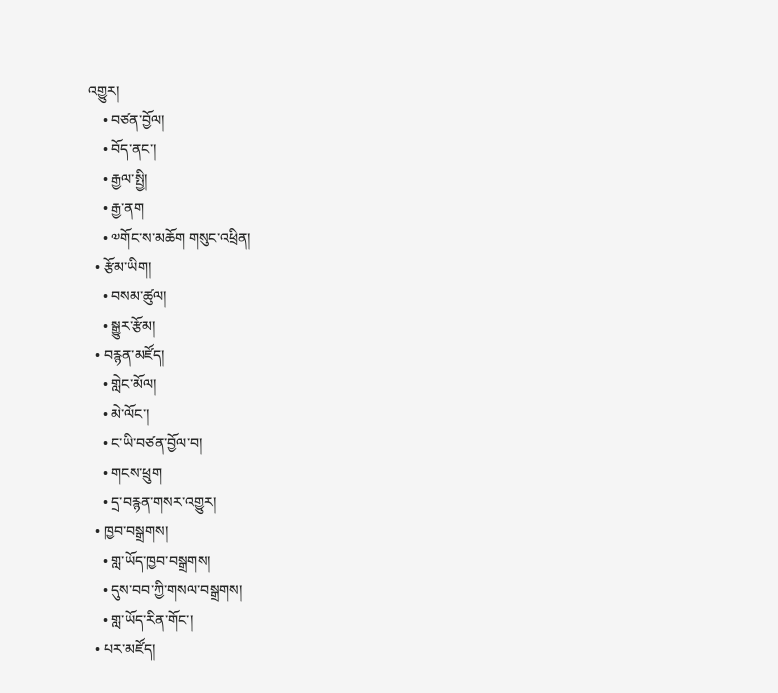འགྱུར།
    • བཙན་བྱོལ།
    • བོད་ནང་།
    • རྒྱལ་སྤྱི།
    • རྒྱ་ནག
    • ༧གོང་ས་མཆོག གསུང་འཕྲིན།
  • རྩོམ་ཡིག།
    • བསམ་ཚུལ།
    • སྒྱུར་རྩོམ།
  • བརྙན་མཛོད།
    • གླེང་མོལ།
    • མེ་ལོང་།
    • ང་ཡི་བཙན་བྱོལ་བ།
    • གངས་ཕྲུག
    • དྲ་བརྙན་གསར་འགྱུར།
  • ཁྱབ་བསྒྲགས།
    • གླ་ཡོད་ཁྱབ་བསྒྲགས།
    • དུས་བབ་ཀྱི་གསལ་བསྒྲགས།
    • གླ་ཡོད་རིན་གོང་།
  • པར་མཛོད།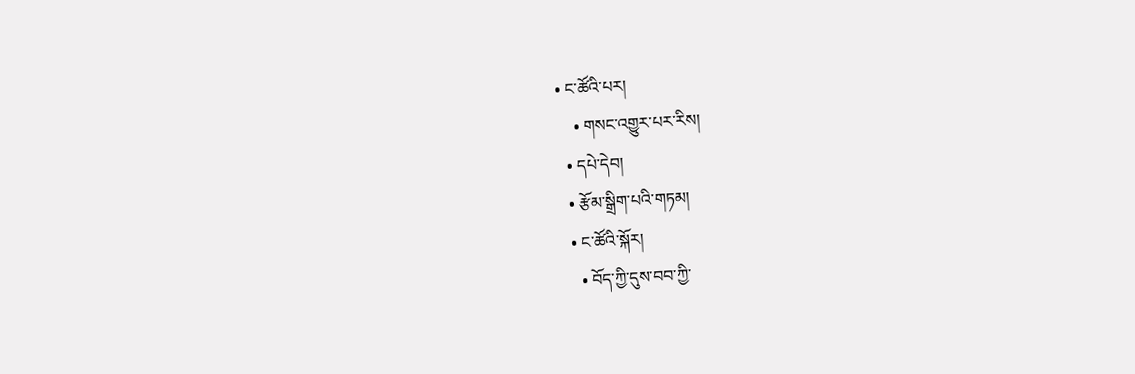• ང་ཚོའི་པར།
    • གསང་འགྱུར་པར་རིས།
  • དཔེ་དེབ།
  • རྩོམ་སྒྲིག་པའི་གཏམ།
  • ང་ཚོའི་སྐོར།
    • བོད་ཀྱི་དུས་བབ་ཀྱི་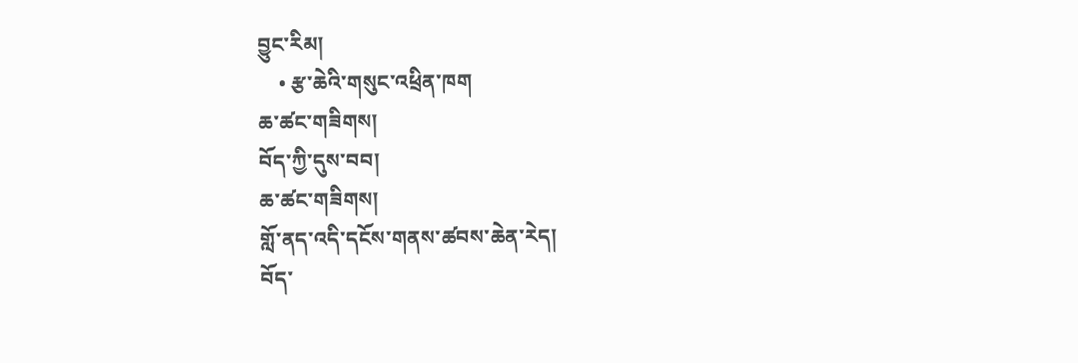བྱུང་རིམ།
    • རྩ་ཆེའི་གསུང་འཕྲིན་ཁག
ཆ་ཚང་གཟིགས།
བོད་ཀྱི་དུས་བབ།
ཆ་ཚང་གཟིགས།
གློ་ནད་འདི་དངོས་གནས་ཚབས་ཆེན་རེད།
བོད་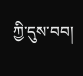ཀྱི་དུས་བབ།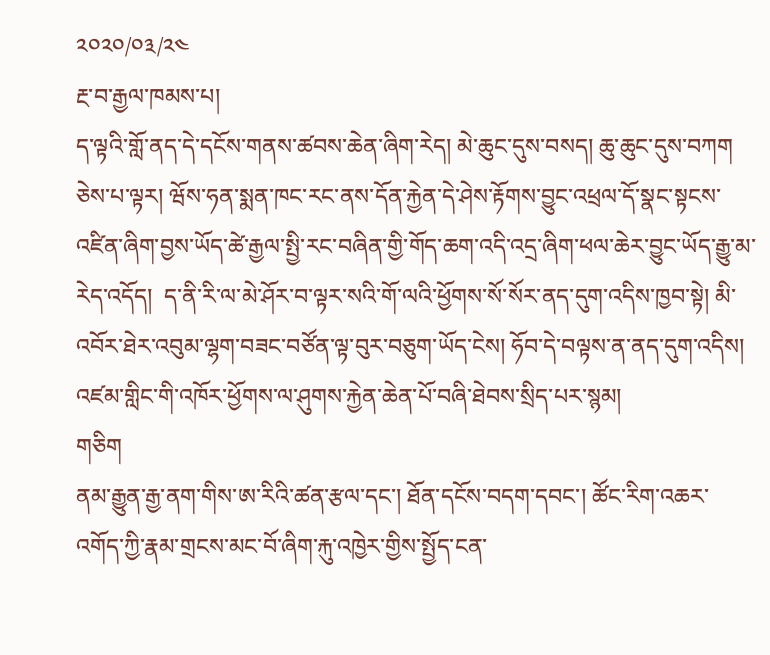༢༠༢༠/༠༣/༢༤
རྔ་བ་རྒྱལ་ཁམས་པ།
ད་ལྟའི་གློ་ནད་དེ་དངོས་གནས་ཚབས་ཆེན་ཞིག་རེད། མེ་ཆུང་དུས་བསད། ཆུ་ཆུང་དུས་བཀག ཅེས་པ་ལྟར། ཝོས་ཧན་སྨན་ཁང་རང་ནས་དོན་རྐྱེན་དེ་ཤེས་རྟོགས་བྱུང་འཕྲལ་དོ་སྣང་སྟངས་འཛིན་ཞིག་བྱས་ཡོད་ཚེ་རྒྱལ་སྤྱི་རང་བཞིན་གྱི་གོད་ཆག་འདི་འདྲ་ཞིག་ཕལ་ཆེར་བྱུང་ཡོད་རྒྱུ་མ་རེད་འདོད།  ད་ནི་རི་ལ་མེ་ཤོར་བ་ལྟར་སའི་གོ་ལའི་ཕྱོགས་སོ་སོར་ནད་དུག་འདིས་ཁྱབ་སྟེ། མི་འབོར་ཐེར་འབུམ་ལྷག་བཟང་བཙོན་ལྟ་བུར་བཅུག་ཡོད་ངེས། ཧོབ་དེ་བལྟས་ན་ནད་དུག་འདིས། འཛམ་གླིང་གི་འཁོར་ཕྱོགས་ལ་ཤུགས་རྐྱེན་ཆེན་པོ་བཞི་ཐེབས་སྲིད་པར་སྙམ།
གཅིག
ནམ་རྒྱུན་རྒྱ་ནག་གིས་ཨ་རིའི་ཚན་རྩལ་དང་། ཐོན་དངོས་བདག་དབང་། ཚོང་རིག་འཆར་འགོད་ཀྱི་རྣམ་གྲངས་མང་བོ་ཞིག་རྐུ་འཁྱེར་གྱིས་སྤྱོད་ངན་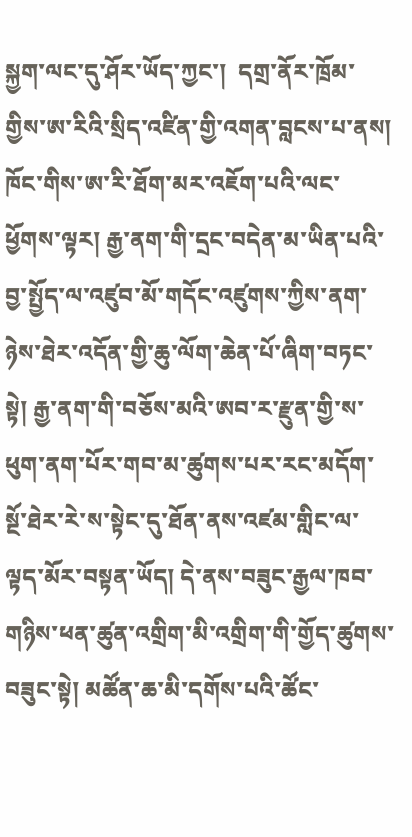སྐྱག་ལང་དུ་ཤོར་ཡོད་ཀྱང་།  དགྲ་ནོར་ཁྲོམ་གྱིས་ཨ་རིའི་སྲིད་འཛིན་གྱི་འགན་བླངས་པ་ནས།  ཁོང་གིས་ཨ་རི་ཐོག་མར་འཇོག་པའི་ལང་ཕྱོགས་ལྟར། རྒྱ་ནག་གི་དྲང་བདེན་མ་ཡིན་པའི་བྱ་སྤྱོད་ལ་འཛུབ་མོ་གདོང་འཛུགས་ཀྱིས་ནག་ཉེས་ཐེར་འདོན་གྱི་ཆུ་ལོག་ཆེན་པོ་ཞིག་བཏང་སྟེ། རྒྱ་ནག་གི་བཅོས་མའི་ཨབ་ར་རྫུན་གྱི་ས་ཕུག་ནག་པོར་གབ་མ་ཚུགས་པར་རང་མདོག་སྔོ་ཐེར་རེ་ས་སྟེང་དུ་ཐོན་ནས་འཛམ་གླིང་ལ་ལྟད་མོར་བསྟན་ཡོད། དེ་ནས་བཟུང་རྒྱལ་ཁབ་གཉིས་ཕན་ཚུན་འགྲིག་མི་འགྲིག་གི་གྱོད་ཚུགས་བཟུང་སྟེ། མཚོན་ཆ་མི་དགོས་པའི་ཚོང་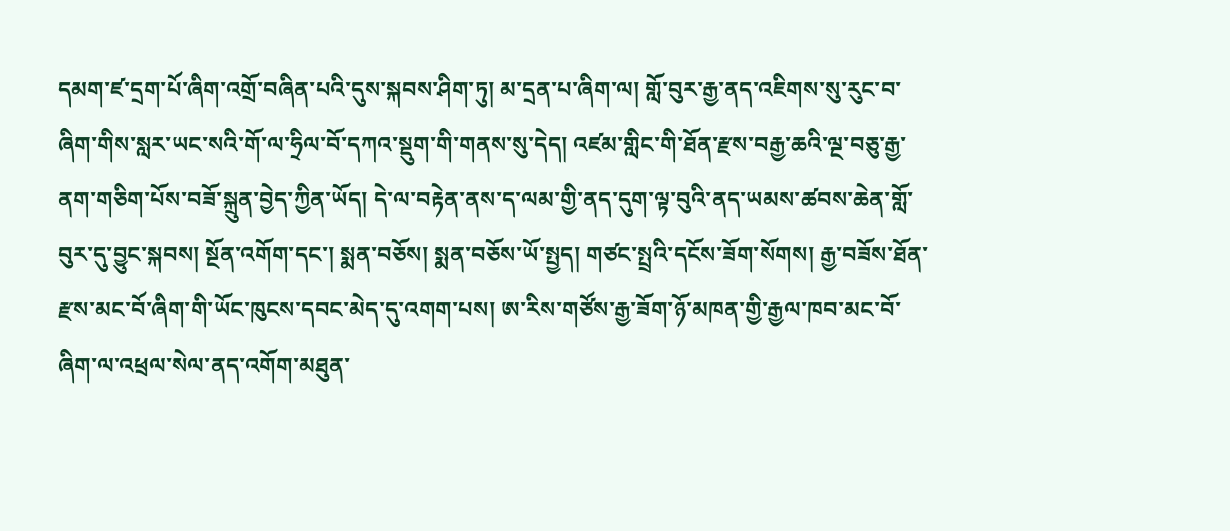དམག་ཛ་དྲག་པོ་ཞིག་འགྲོ་བཞིན་པའི་དུས་སྐབས་ཤིག་ཏུ། མ་དྲན་པ་ཞིག་ལ། གློ་བུར་རྒྱ་ནད་འཇིགས་སུ་རུང་བ་ཞིག་གིས་སླར་ཡང་སའི་གོ་ལ་ཧྲིལ་བོ་དཀའ་སྡུག་གི་གནས་སུ་དེད། འཛམ་གླིང་གི་ཐོན་རྫས་བརྒྱ་ཆའི་ལྔ་བཅུ་རྒྱ་ནག་གཅིག་པོས་བཟོ་སྐྲུན་བྱེད་ཀྱིན་ཡོད། དེ་ལ་བརྟེན་ནས་ད་ལམ་གྱི་ནད་དུག་ལྟ་བུའི་ནད་ཡམས་ཚབས་ཆེན་གློ་བུར་དུ་བྱུང་སྐབས། སྔོན་འགོག་དང་། སྨན་བཅོས། སྨན་བཅོས་ཡོ་སྤྱད། གཙང་སྤྲའི་དངོས་ཟོག་སོགས། རྒྱ་བཟོས་ཐོན་རྫས་མང་བོ་ཞིག་གི་ཡོང་ཁུངས་དབང་མེད་དུ་འགག་པས། ཨ་རིས་གཙོས་རྒྱ་ཟོག་ཉོ་མཁན་གྱི་རྒྱལ་ཁབ་མང་བོ་ཞིག་ལ་འཕྲལ་སེལ་ནད་འགོག་མཐུན་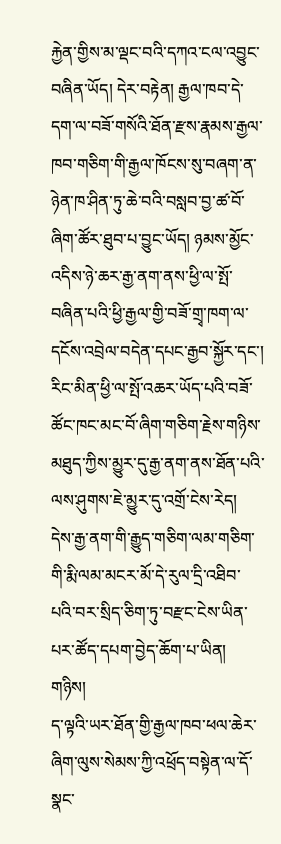རྐྱེན་གྱིས་མ་ལྡང་བའི་དཀའ་ངལ་འབྱུང་བཞིན་ཡོད། དེར་བརྟེན། རྒྱལ་ཁབ་དེ་དག་ལ་བཟོ་གསོའི་ཐོན་རྫས་རྣམས་རྒྱལ་ཁབ་གཅིག་གི་རྒྱལ་ཁོངས་སུ་བཞག་ན་ཉེན་ཁ་ཤིན་ཏུ་ཆེ་བའི་བསླབ་བྱ་ཚ་བོ་ཞིག་ཚོར་ཐུབ་པ་བྱུང་ཡོད། ཉམས་མྱོང་འདིས་ཉེ་ཆར་རྒྱ་ནག་ནས་ཕྱི་ལ་སྤོ་བཞིན་པའི་ཕྱི་རྒྱལ་གྱི་བཟོ་གྲྭ་ཁག་ལ་དངོས་འབྲེལ་བདེན་དཔང་རྒྱབ་སྐྱོར་དང་། རིང་མིན་ཕྱི་ལ་སྤོ་འཆར་ཡོད་པའི་བཟོ་ཚོང་ཁང་མང་བོ་ཞིག་གཅིག་རྗེས་གཉིས་མཐུད་ཀྱིས་མྱུར་དུ་རྒྱ་ནག་ནས་ཐོན་པའི་ལས་ཤུགས་ཇེ་མྱུར་དུ་འགྲོ་ངེས་རེད།  དེས་རྒྱ་ནག་གི་རྒྱུད་གཅིག་ལམ་གཅིག་གི་རྨི་ལམ་མངར་མོ་དེ་རུལ་དྲི་འཐིབ་པའི་བར་སྲིད་ཅིག་ཏུ་བརྫང་ངེས་ཡིན་པར་ཚོད་དཔག་བྱེད་ཆོག་པ་ཡིན།
གཉིས།
ད་ལྟའི་ཡར་ཐོན་གྱི་རྒྱལ་ཁབ་ཕལ་ཆེར་ཞིག་ལུས་སེམས་ཀྱི་འཕྲོད་བསྟེན་ལ་དོ་སྣང་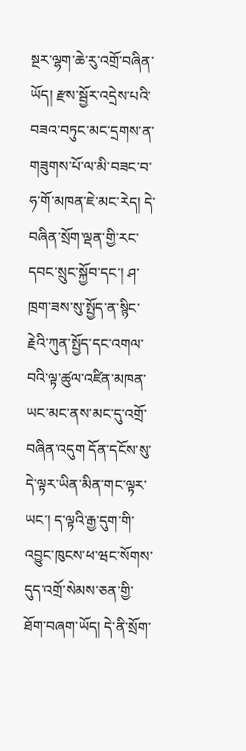སྔར་ལྷག་ཆེ་རུ་འགྲོ་བཞིན་ཡོད། རྫས་སྦྱོར་འདྲེས་པའི་བཟའ་བཏུང་མང་དྲགས་ན་གཟུགས་པོ་ལ་མི་བཟང་བ་ཧ་གོ་མཁན་ཇེ་མང་རེད། དེ་བཞིན་སྲོག་ལྡན་གྱི་རང་དབང་སྲུང་སྐྱོབ་དང་། ཤ་ཁྲག་ཟས་སུ་སྤྱོད་ན་སྙིང་རྗེའི་ཀུན་སྤྱོད་དང་འགལ་བའི་ལྟ་ཚུལ་འཛིན་མཁན་ཡང་མང་ནས་མང་དུ་འགྲོ་བཞིན་འདུག དོན་དངོས་སུ་དེ་ལྟར་ཡིན་མིན་གང་ལྟར་ཡང་། ད་ལྟའི་རྒྱ་དུག་གི་འབྱུང་ཁུངས་ཕ་ཝང་སོགས་དུད་འགྲོ་སེམས་ཅན་གྱི་ཐོག་བཞག་ཡོད། དེ་ནི་སྲོག་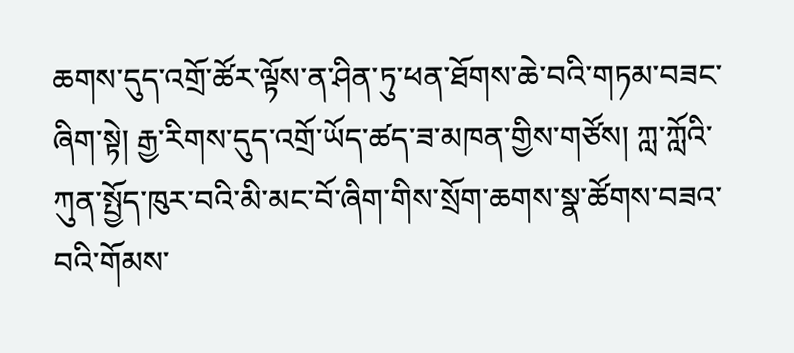ཆགས་དུད་འགྲོ་ཚོར་ལྟོས་ན་ཤིན་ཏུ་ཕན་ཐོགས་ཆེ་བའི་གཏམ་བཟང་ཞིག་སྟེ། རྒྱ་རིགས་དུད་འགྲོ་ཡོད་ཚད་ཟ་མཁན་གྱིས་གཙོས། ཀླ་ཀློའི་ཀུན་སྤྱོད་ཁུར་བའི་མི་མང་བོ་ཞིག་གིས་སྲོག་ཆགས་སྣ་ཚོགས་བཟའ་བའི་གོམས་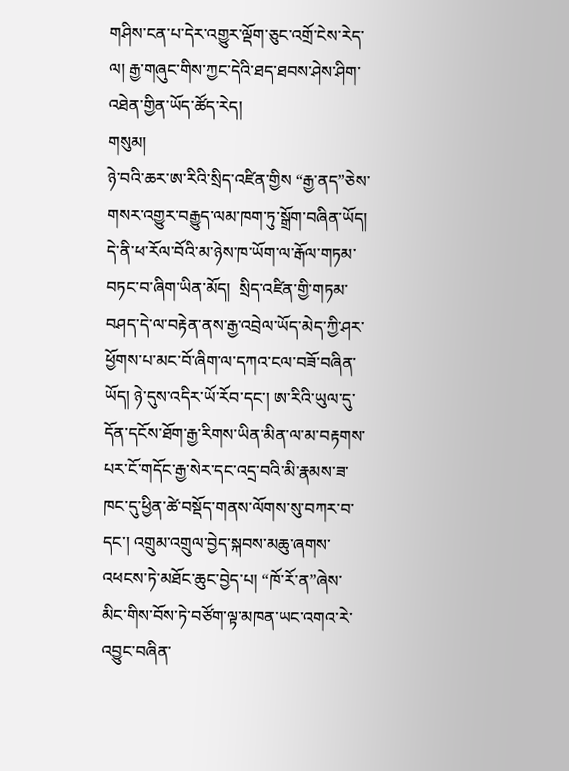གཤིས་ངན་པ་དེར་འགྱུར་ལྡོག་ཅུང་འགྲོ་ངེས་རེད་ལ། རྒྱ་གཞུང་གིས་ཀྱང་དེའི་ཐད་ཐབས་ཤེས་ཤིག་འཐེན་གྱིན་ཡོད་ཚོད་རེད།
གསུམ།
ཉེ་བའི་ཆར་ཨ་རིའི་སྲིད་འཛིན་གྱིས “རྒྱ་ནད”ཅེས་གསར་འགྱུར་བརྒྱུད་ལམ་ཁག་ཏུ་སྒྲོག་བཞིན་ཡོད།  དེ་ནི་ཕ་རོལ་བོའི་མ་ཉེས་ཁ་ཡོག་ལ་རྒོལ་གཏམ་བཏང་བ་ཞིག་ཡིན་མོད།  སྲིད་འཛིན་གྱི་གཏམ་བཤད་དེ་ལ་བརྟེན་ནས་རྒྱ་འབྲེལ་ཡོད་མེད་ཀྱི་ཤར་ཕྱོགས་པ་མང་བོ་ཞིག་ལ་དཀའ་ངལ་བཟོ་བཞིན་ཡོད། ཉེ་དུས་འདིར་ཡོ་རོབ་དང་། ཨ་རིའི་ཡུལ་དུ་དོན་དངོས་ཐོག་རྒྱ་རིགས་ཡིན་མིན་ལ་མ་བརྟགས་པར་ངོ་གདོང་རྒྱ་སེར་དང་འདྲ་བའི་མི་རྣམས་ཟ་ཁང་དུ་ཕྱིན་ཚེ་བསྡོད་གནས་ལོགས་སུ་བཀར་བ་དང་། འགྲུམ་འགྲུལ་བྱེད་སྐབས་མཆུ་ཞགས་འཕངས་ཏེ་མཐོང་ཆུང་བྱེད་པ། “ཁོ་རོ་ན”ཞེས་མིང་གིས་བོས་ཏེ་བཙོག་ལྟ་མཁན་ཡང་འགའ་རེ་འབྱུང་བཞིན་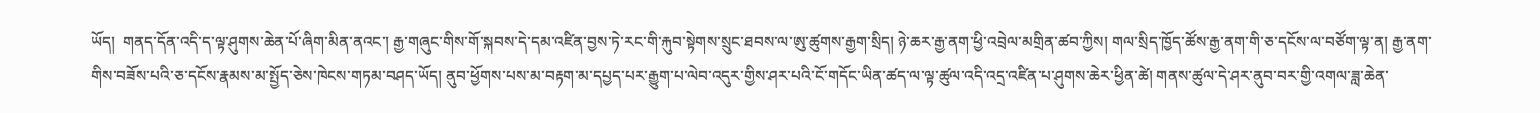ཡོད།  གནད་དོན་འདི་ད་ལྟ་ཤུགས་ཆེན་པོ་ཞིག་མིན་ནའང་། རྒྱ་གཞུང་གིས་གོ་སྐབས་དེ་དམ་འཛིན་བྱས་ཏེ་རང་གི་རྐུབ་སྟེགས་སྲུང་ཐབས་ལ་ཨུ་ཚུགས་རྒྱག་སྲིད། ཉེ་ཆར་རྒྱ་ནག་ཕྱི་འབྲེལ་མགྲིན་ཚབ་ཀྱིས། གལ་སྲིད་ཁྱོད་ཚོས་རྒྱ་ནག་གི་ཅ་དངོས་ལ་བཙོག་ལྟ་ན། རྒྱ་ནག་གིས་བཟོས་པའི་ཅ་དངོས་རྣམས་མ་སྤྱོད་ཅེས་ཁེངས་གཏམ་བཤད་ཡོད། ནུབ་ཕྱོགས་པས་མ་བརྟག་མ་དཔྱད་པར་རྒྱུག་པ་ལེབ་འདུར་གྱིས་ཤར་པའི་ངོ་གདོང་ཡིན་ཚད་ལ་ལྟ་ཚུལ་འདི་འདྲ་འཛིན་པ་ཤུགས་ཆེར་ཕྱིན་ཚེ། གནས་ཚུལ་དེ་ཤར་ནུབ་བར་གྱི་འགལ་ཟླ་ཆེན་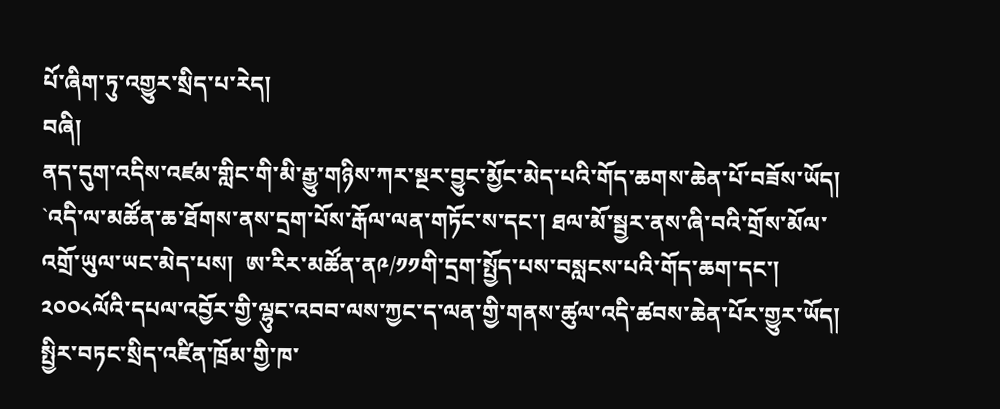པོ་ཞིག་ཏུ་འགྱུར་སྲིད་པ་རེད།
བཞི།
ནད་དུག་འདིས་འཛམ་གླིང་གི་མི་རྒྱུ་གཉིས་ཀར་སྔར་བྱུང་མྱོང་མེད་པའི་གོད་ཆགས་ཆེན་པོ་བཟོས་ཡོད། `འདི་ལ་མཚོན་ཆ་ཐོགས་ནས་དྲག་པོས་རྒོལ་ལན་གཏོང་ས་དང་། ཐལ་མོ་སྦྱར་ནས་ཞི་བའི་གྲོས་མོལ་འགྲོ་ཡུལ་ཡང་མེད་པས།  ཨ་རིར་མཚོན་ན༩/༡༡གི་དྲག་སྤྱོད་པས་བསླངས་པའི་གོད་ཆག་དང་། ༢༠༠༨ལོའི་དཔལ་འབྱོར་གྱི་ལྷུང་འབབ་ལས་ཀྱང་ད་ལན་གྱི་གནས་ཚུལ་འདི་ཚབས་ཆེན་པོར་གྱུར་ཡོད། སྤྱིར་བཏང་སྲིད་འཛིན་ཁྲོམ་གྱི་ཁ་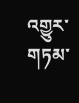འགྱུར་གཏམ་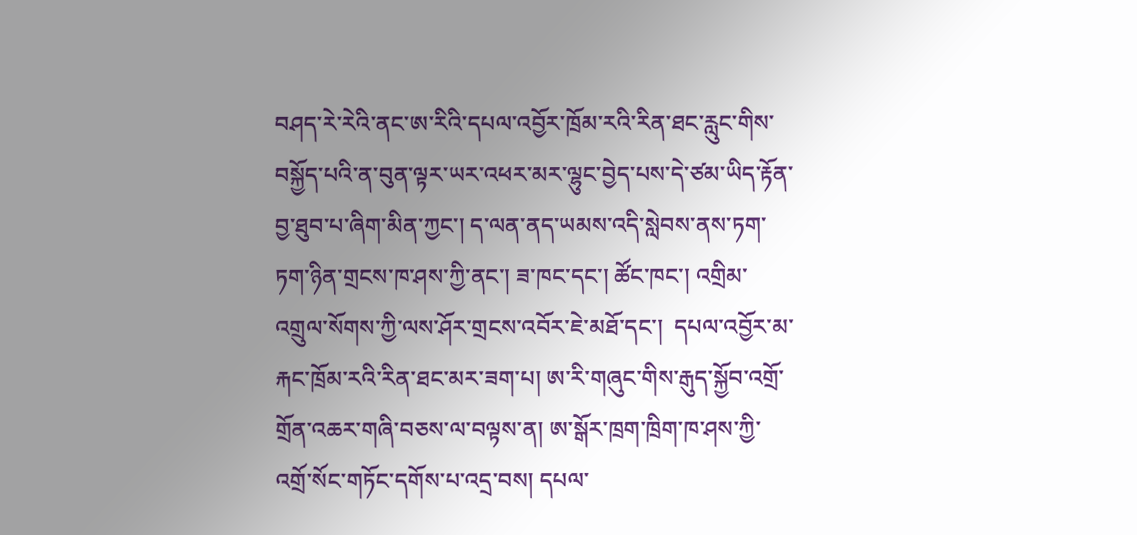བཤད་རེ་རེའི་ནང་ཨ་རིའི་དཔལ་འབྱོར་ཁྲོམ་རའི་རིན་ཐང་རླུང་གིས་བསྐྱོད་པའི་ན་བུན་ལྟར་ཡར་འཕར་མར་ལྷུང་བྱེད་པས་དེ་ཙམ་ཡིད་རྟོན་བྱ་ཐུབ་པ་ཞིག་མིན་ཀྱང་། ད་ལན་ནད་ཡམས་འདི་སླེབས་ནས་ཏག་ཏག་ཉིན་གྲངས་ཁ་ཤས་ཀྱི་ནང་། ཟ་ཁང་དང་། ཚོང་ཁང་། འགྲིམ་འགྲུལ་སོགས་ཀྱི་ལས་ཤོར་གྲངས་འབོར་ཇེ་མཐོ་དང་།  དཔལ་འབྱོར་མ་རྐང་ཁྲོམ་རའི་རིན་ཐང་མར་ཟག་པ། ཨ་རི་གཞུང་གིས་རྒུད་སྐྱོབ་འགྲོ་གྲོན་འཆར་གཞི་བཅས་ལ་བལྟས་ན། ཨ་སྒོར་ཁྲག་ཁྲིག་ཁ་ཤས་ཀྱི་འགྲོ་སོང་གཏོང་དགོས་པ་འདྲ་བས། དཔལ་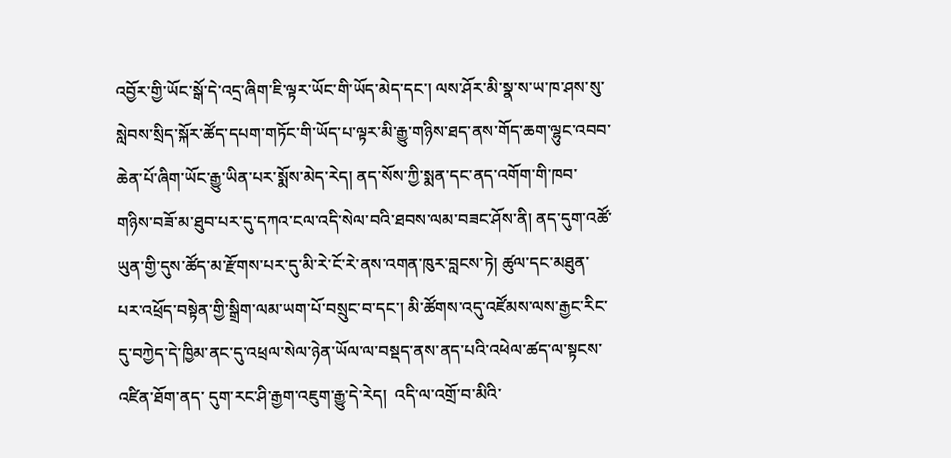འབྱོར་གྱི་ཡོང་སྒོ་དེ་འདྲ་ཞིག་ཇི་ལྟར་ཡོང་གི་ཡོད་མེད་དང་། ལས་ཤོར་མི་སྣ་ས་ཡ་ཁ་ཤས་སུ་སླེབས་སྲིད་སྐོར་ཚོད་དཔག་གཏོང་གི་ཡོད་པ་ལྟར་མི་རྒྱུ་གཉིས་ཐད་ནས་གོད་ཆག་ལྷུང་འབབ་ཆེན་པོ་ཞིག་ཡོང་རྒྱུ་ཡིན་པར་སྨོས་མེད་རེད། ནད་སོས་ཀྱི་སྨན་དང་ནད་འགོག་གི་ཁབ་གཉིས་བཟོ་མ་ཐུབ་པར་དུ་དཀའ་ངལ་འདི་སེལ་བའི་ཐབས་ལམ་བཟང་ཤོས་ནི། ནད་དུག་འཚོ་ཡུན་གྱི་དུས་ཚོད་མ་རྫོགས་པར་དུ་མི་རེ་ངོ་རེ་ནས་འགན་ཁུར་བླངས་ཏེ། ཚུལ་དང་མཐུན་པར་འཕྲོད་བསྟེན་གྱི་སྒྲིག་ལམ་ཡག་པོ་བསྲུང་བ་དང་། མི་ཚོགས་འདུ་འཛོམས་ལས་རྒྱང་རིང་དུ་བཀྱེད་དེ་ཁྱིམ་ནང་དུ་འཕྲལ་སེལ་ཉེན་ཡོལ་ལ་བསྡད་ནས་ནད་པའི་འཕེལ་ཚད་ལ་སྟངས་འཛིན་ཐོག་ནད་ དུག་རང་ཤི་རྒྱག་འཇུག་རྒྱུ་དེ་རེད།  འདི་ལ་འགྲོ་བ་མིའི་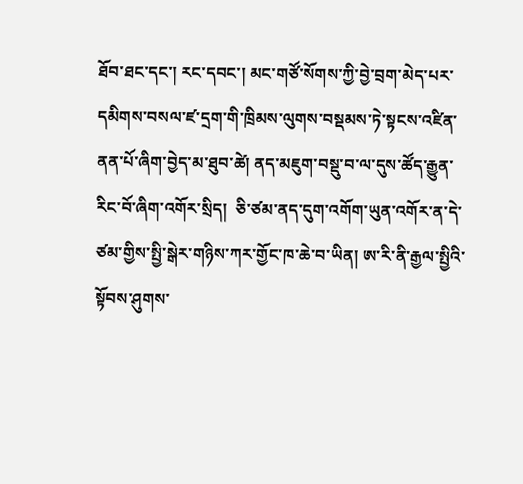ཐོབ་ཐང་དང་། རང་དབང་། མང་གཙོ་སོགས་ཀྱི་བྱེ་བྲག་མེད་པར་དམིགས་བསལ་ཛ་དྲག་གི་ཁྲིམས་ལུགས་བསྡམས་ཏེ་སྟངས་འཛིན་ནན་པོ་ཞིག་བྱེད་མ་ཐུབ་ཚེ། ནད་མཇུག་བསྡུ་བ་ལ་དུས་ཚོད་རྒྱུན་རིང་བོ་ཞིག་འགོར་སྲིད།  ཅི་ཙམ་ནད་དུག་འགོག་ཡུན་འགོར་ན་དེ་ཙམ་གྱིས་སྤྱི་སྒེར་གཉིས་ཀར་གྱོང་ཁ་ཆེ་བ་ཡིན། ཨ་རི་ནི་རྒྱལ་སྤྱིའི་སྟོབས་ཤུགས་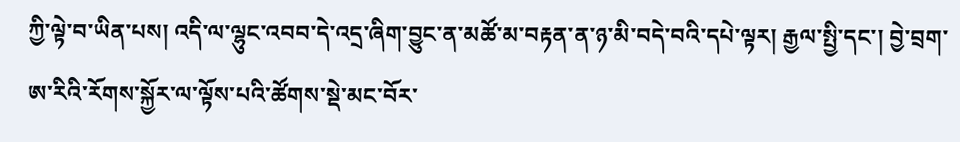ཀྱི་ལྟེ་བ་ཡིན་པས། འདི་ལ་ལྷུང་འབབ་དེ་འདྲ་ཞིག་བྱུང་ན་མཚོ་མ་བརྟན་ན་ཉ་མི་བདེ་བའི་དཔེ་ལྟར། རྒྱལ་སྤྱི་དང་། བྱེ་བྲག་ཨ་རིའི་རོགས་སྐྱོར་ལ་ལྟོས་པའི་ཚོགས་སྡེ་མང་བོར་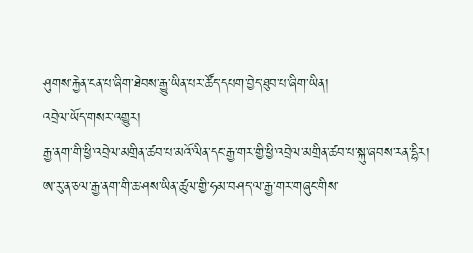ཤུགས་རྐྱེན་ངན་པ་ཞིག་ཐེབས་རྒྱུ་ཡིན་པར་ཚོད་དཔག་བྱེད་ཐུབ་པ་ཞིག་ཡིན།
འབྲེལ་ཡོད་གསར་འགྱུར།
རྒྱ་ནག་གི་ཕྱི་འབྲེལ་མགྲིན་ཚབ་པ་མའོ་ལིན་དང་རྒྱ་གར་གྱི་ཕྱི་འབྲེལ་མགྲིན་ཚབ་པ་སྐུ་ཞབས་རན་དྷིར།
ཨ་རུ་ན་ཅལ་རྒྱ་ནག་གི་ཆ་ཤས་ཡིན་ཚུལ་གྱི་ཧམ་བཤད་ལ་རྒྱ་གར་གཞུང་གིས་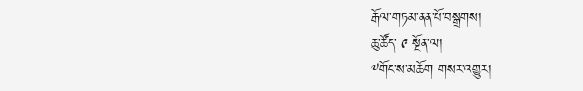རྒོལ་གཏམ་ནན་པོ་བསྒྲགས།
ཆུ་ཚོད་ ༩ སྔོན་ལ།
༸གོང་ས་མཆོག གསར་འགྱུར།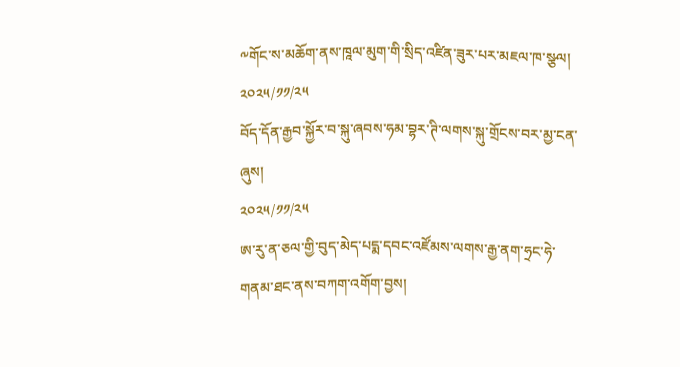༸གོང་ས་མཆོག་ནས་ཁཱལ་མུག་གི་སྲིད་འཛིན་ཟུར་པར་མཇལ་ཁ་སྩལ།
༢༠༢༥/༡༡/༢༥
བོད་དོན་རྒྱབ་སྐྱོར་བ་སྐུ་ཞབས་ཧམ་བྷར་ཊི་ལགས་སྐུ་གྲོངས་བར་མྱ་ངན་ཞུས།
༢༠༢༥/༡༡/༢༥
ཨ་རུ་ན་ཅལ་གྱི་བུད་མེད་པདྨ་དབང་འཛོམས་ལགས་རྒྱ་ནག་ཧྲང་ཧེ་གནམ་ཐང་ནས་བཀག་འགོག་བྱས།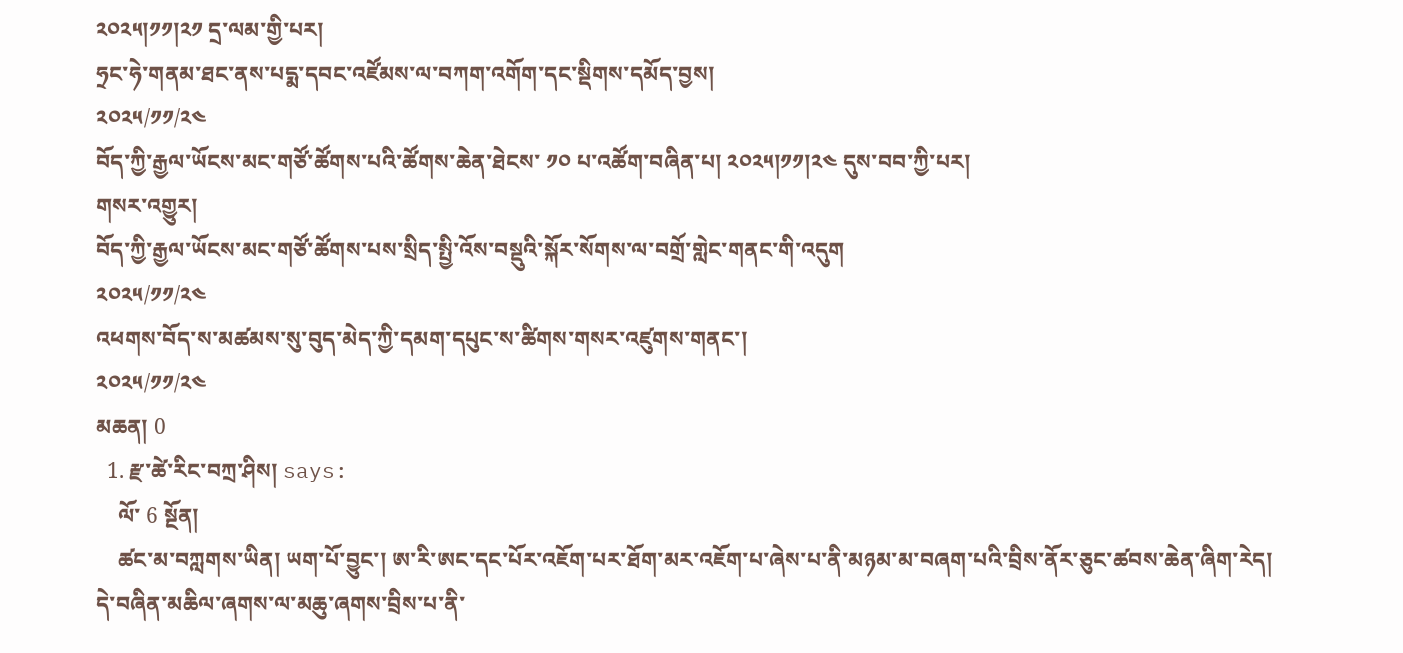༢༠༢༥།༡༡།༢༡ དྲ་ལམ་གྱི་པར།
ཧྲང་ཧེ་གནམ་ཐང་ནས་པདྨ་དབང་འཛོམས་ལ་བཀག་འགོག་དང་སྡིགས་དམོད་བྱས།
༢༠༢༥/༡༡/༢༤
བོད་ཀྱི་རྒྱལ་ཡོངས་མང་གཙོ་ཚོགས་པའི་ཚོགས་ཆེན་ཐེངས་ ༡༠ པ་འཚོག་བཞིན་པ། ༢༠༢༥།༡༡།༢༤ དུས་བབ་ཀྱི་པར།
གསར་འགྱུར།
བོད་ཀྱི་རྒྱལ་ཡོངས་མང་གཙོ་ཚོགས་པས་སྲིད་སྤྱི་འོས་བསྡུའི་སྐོར་སོགས་ལ་བགྲོ་གླེང་གནང་གི་འདུག
༢༠༢༥/༡༡/༢༤
འཕགས་བོད་ས་མཚམས་སུ་བུད་མེད་ཀྱི་དམག་དཔུང་ས་ཚིགས་གསར་འཛུགས་གནང་།
༢༠༢༥/༡༡/༢༤
མཆན། 0
  1. རྫ་ཚེ་རིང་བཀྲ་ཤིས། says:
    ལོ་ 6 སྔོན།
    ཚང་མ་བཀླགས་ཡིན། ཡག་པོ་བྱུང་། ཨ་རི་ཨང་དང་པོར་འཇོག་པར་ཐོག་མར་འཇོག་པ་ཞེས་པ་ནི་མཉམ་མ་བཞག་པའི་བྲིས་ནོར་ཅུང་ཚབས་ཆེན་ཞིག་རེད། དེ་བཞིན་མཆིལ་ཞགས་ལ་མཆུ་ཞགས་བྲིས་པ་ནི་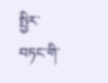སྤྱིར་བཏང་གི་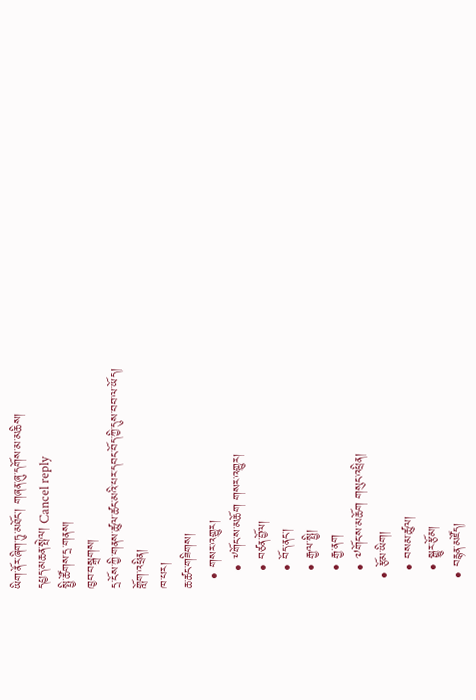ཡིག་ནོར་ཞིག་ཏུ་མཐོང་། གཞན་ཞུ་དགོས་མ་མཆིས།
དཔྱད་མཆན་སྤེལ། Cancel reply
སྤྱི་ཚོགས་དྲ་གནས།
ཁྱབ་བསྒྲགས།
དྲ་ངོས་ཀྱི་གནས་ཚུལ་ཚང་མའི་པར་དབང་བོད་ཀྱི་དུས་བབ་ལ་ཡོད།
གློག་འཕྲིན།
ཁ་པར།
ཆ་ཚང་གཟིགས།
  • གསར་འགྱུར།
    • ༸གོང་ས་མཆོག གསར་འགྱུར།
    • བཙན་བྱོལ།
    • བོད་ནང་།
    • རྒྱལ་སྤྱི།
    • རྒྱ་ནག
    • ༧གོང་ས་མཆོག གསུང་འཕྲིན།
  • རྩོམ་ཡིག།
    • བསམ་ཚུལ།
    • སྒྱུར་རྩོམ།
  • བརྙན་མཛོད།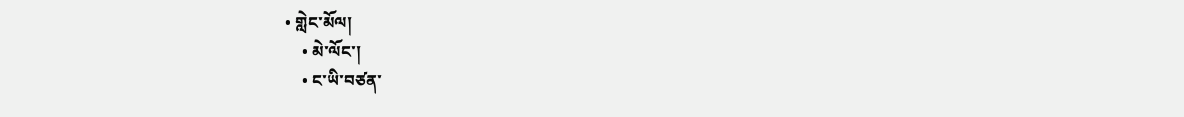• གླེང་མོལ།
    • མེ་ལོང་།
    • ང་ཡི་བཙན་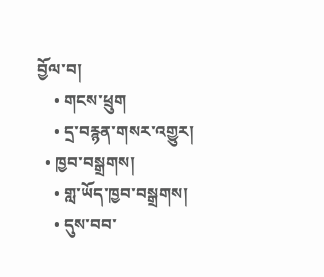བྱོལ་བ།
    • གངས་ཕྲུག
    • དྲ་བརྙན་གསར་འགྱུར།
  • ཁྱབ་བསྒྲགས།
    • གླ་ཡོད་ཁྱབ་བསྒྲགས།
    • དུས་བབ་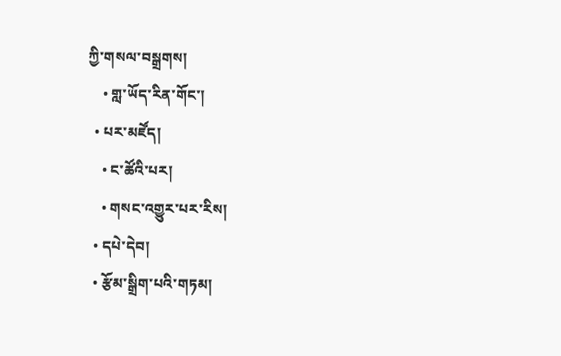ཀྱི་གསལ་བསྒྲགས།
    • གླ་ཡོད་རིན་གོང་།
  • པར་མཛོད།
    • ང་ཚོའི་པར།
    • གསང་འགྱུར་པར་རིས།
  • དཔེ་དེབ།
  • རྩོམ་སྒྲིག་པའི་གཏམ།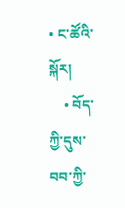• ང་ཚོའི་སྐོར།
    • བོད་ཀྱི་དུས་བབ་ཀྱི་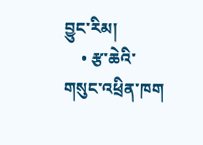བྱུང་རིམ།
    • རྩ་ཆེའི་གསུང་འཕྲིན་ཁག